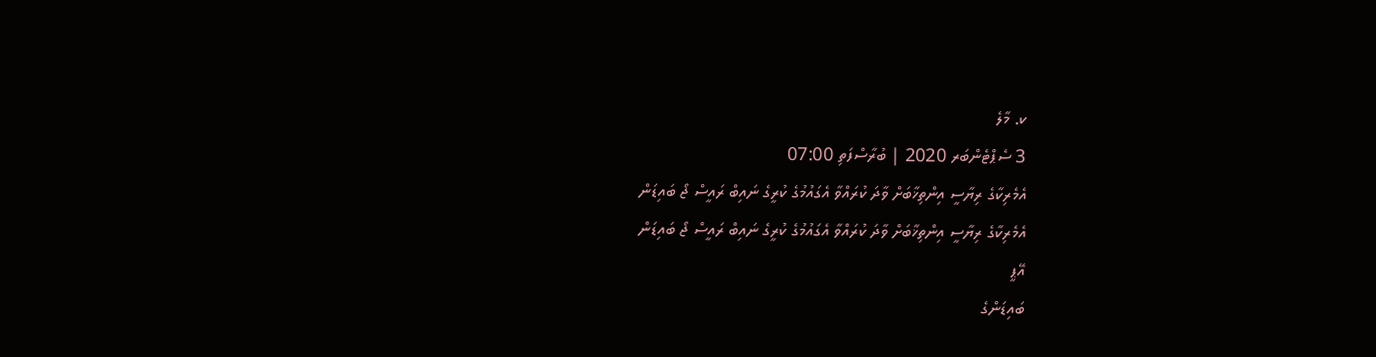ކ. މާލެ
3 ސެޕްޓެންބަރ 2020 | ބުރާސްފަތި 07:00
އެމެރިކާގެ ރިޔާސީ އިންތިޚާބަށް ވާދަ ކުރައްވާ އެގައުމުގެ ކުރީގެ ނައިބް ރައީސް ޖޯ ބައިޑަން
އެމެރިކާގެ ރިޔާސީ އިންތިޚާބަށް ވާދަ ކުރައްވާ އެގައުމުގެ ކުރީގެ ނައިބް ރައީސް ޖޯ ބައިޑަން
އޭޕީ
ބައިޑަންގެ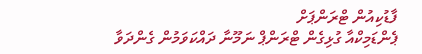ފާޑުކިއުން ޓްރަންޕަށް
ޕެންޑަމިކްއާ ގުޅިގެން ޓްރަންޕް ނަމޫނާ ދައްކަވަމުން ގެންދަވާ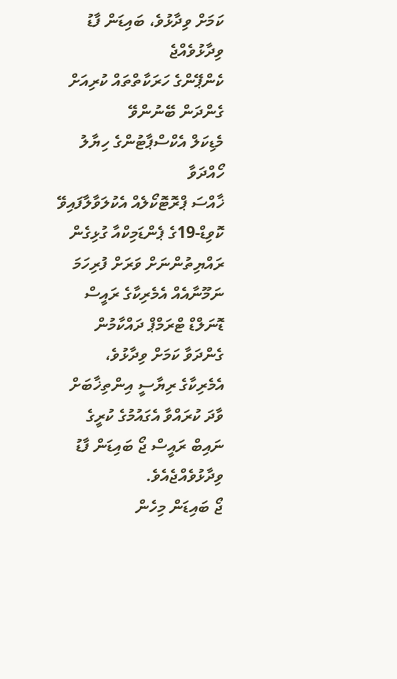ކަމަށް ވިދާޅުވެ، ބައިޑަން ފާޑު ވިދާޅުވެއްޖެ
ކެންޕޭންގެ ހަރަކާތްތައް ކުރިއަށް ގެންދަން ބޭނުންވޭ
މެޑިކަލް އެކްސްޕާޓުންގެ ހިޔާލު ހޯއްދަވާ
ޚާއްސަ ޕްރޮޓޮކޯލެއް އެކުލަވާލާފައިވޭ
ކޮވިޑް-19ގެ ޕެންޑަމިކްއާ ގުޅިގެން ރައްޔިތުންނަށް ވަރަށް ފުރިހަމަ ނަމޫނާއެއް އެމެރިކާގެ ރައީސް ޑޮނަލްޑް ޓްރަމްޕް ދައްކާމުން ގެންދަވާ ކަމަށް ވިދާޅުވެ، އެމެރިކާގެ ރިޔާސީ އިންތިޚާބަށް ވާދަ ކުރައްވާ އެގައުމުގެ ކުރީގެ ނައިބް ރައީސް ޖޯ ބައިޑަން ފާޑު ވިދާޅުވެއްޖެއެވެ.
ޖޯ ބައިޑަން މިހެން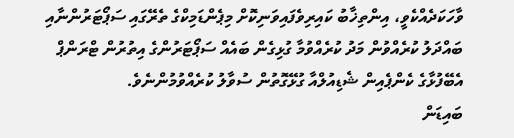ވާހަކަދެއްކެވީ، އިންތިޚާބު ކައިރިވެފައިވަނިކޮށް މިޕެންޑަމިކްގެ ތެރޭގައި ސަޕޯޓަރުންނާއި ބައްދަލު ކުރެއްވުން މަދު ކުރެއްވުމާ ގުޅިގެން ބައެއް ސަޕޯޓަރުންގެ އިތުރުން ޓްރަންޕް އެބޭފުޅާގެ ކެންޕެއިން ޝެޑިއުލްއާ ގުޅޭގޮތުން ސުވާލު ކުރެއްވުމުންނެވެ.
ބައިޑަން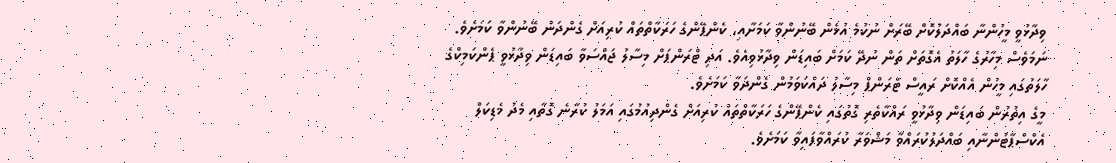ވިދާޅުވީ މީހުންނާ ބައްދަލުކޮށް ބޭރަށް ނުކުމެ އުޅެން ބޭނުންވާ ކަމަށާއި، ކެންޕޭންގެ ހަރަކާތްތައް ކުރިއަށް ގެންދަން ބޭނުންވާ ކަމަށެވެ. ނަމަވެސް މިހާރުގެ ހާލަތު އެގޮތަށް ތަން ނުދޭ ކަމަށް ބައިޑަން ވިދާޅުވިއެވެ. އަދި ޓްރަންޕަށް މިސާލު ޖައްސަވާ ބައިޑަން ވިދާޅުވީ ޕެންކަމިކްގެ ހާލަތުގައި މީހުން އެއްކޮށް ރައީސް ޓްރަންޕް މިސާލު ދައްކަވަމުން ގެންދަވާ ކަމަށެވެ.
މީގެ އިތުރުން ބައިޑަން ވިދާޅުވީ ރައްކާތެރި ގޮތުގައި ކެންޕޭންގެ ހަރަކާތްތައް ކުރިއަށް ގެންދިއުމުގައި އަމަލު ކުރާނެ ގޮތާއި މެދު މެޑިކަލް އެކްސްޕާޓުންނާއި ބައްދަލުކުރައްވާ މަޝްވަރާ ކުރައްވާފައިވާ ކަމަށެވެ.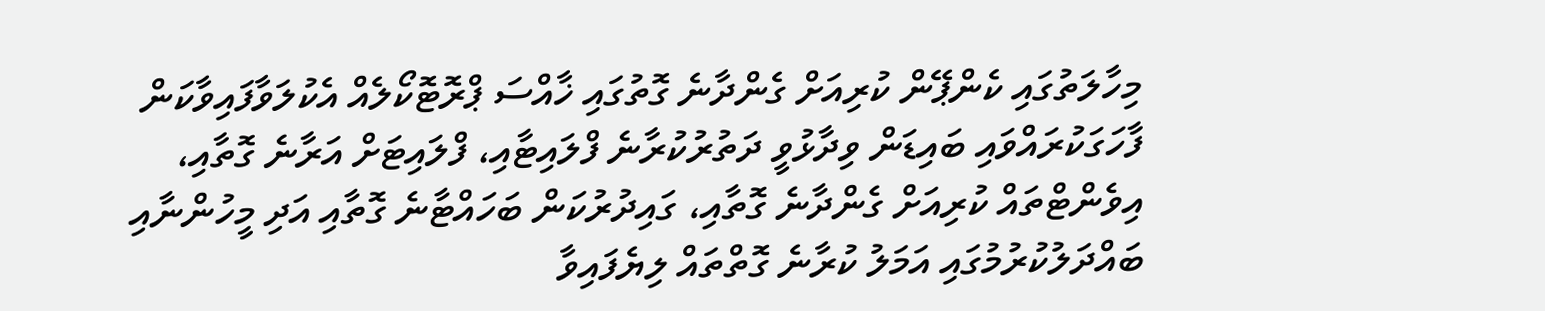މިހާލަތުގައި ކެންޕޭން ކުރިއަށް ގެންދާނެ ގޮތުގައި ޚާއްސަ ޕްރޮޓޮކޯލެއް އެކުލަވާފައިވާކަން ފާހަގަކުރައްވައި ބައިޑަން ވިދާޅުވީ ދަތުރުކުރާނެ ފްލައިޓާއި، ފްލައިޓަށް އަރާނެ ގޮތާއި، އިވެންޓްތައް ކުރިއަށް ގެންދާނެ ގޮތާއި، ގައިދުރުކަން ބަހައްޓާނެ ގޮތާއި އަދި މީހުންނާއި ބައްދަލުކުރުމުގައި އަމަލު ކުރާނެ ގޮތްތައް ލިޔެފައިވާ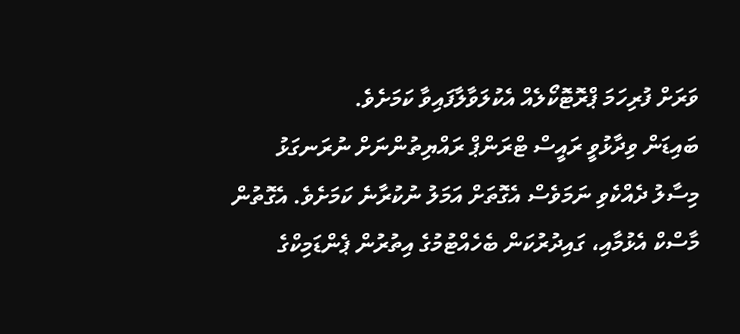ވަރަށް ފުރިހަމަ ޕްރޮޓޮކޯލެއް އެކުލަވާލާފައިވާ ކަމަށެވެ.
ބައިޑަން ވިދާޅުވީ ރައީސް ޓްރަންޕް ރައްޔިތުންނަށް ނުރަނގަޅު މިސާލު ދެއްކެވި ނަމަވެސް އެގޮތަށް އަމަލު ނުކުރާނެ ކަމަށެވެ. އެގޮތުން މާސްކް އެޅުމާއި، ގައިދުރުކަން ބެހެއްޓުމުގެ އިތުރުން ޕެންޑަމިކްގެ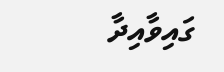ގައިވާއިދާ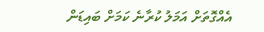އެއްގޮތަށް އަމަލު ކުރާނެ ކަމަށް ބައިޑަން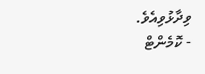ވިދާޅުވިއެވެ.
- ކޮމެންޓް